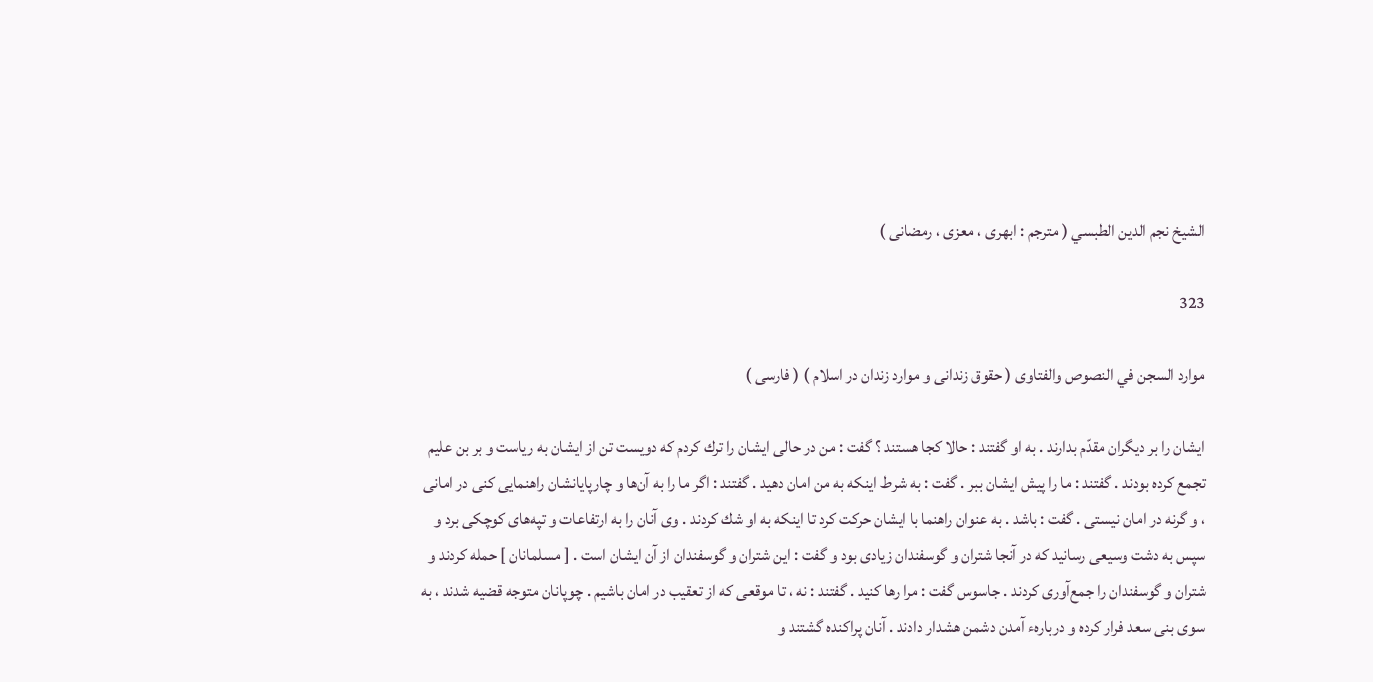الشيخ نجم الدين الطبسي ( مترجم : ابهرى ، معزى ، رمضانى )

323

موارد السجن في النصوص والفتاوى ( حقوق زندانى و موارد زندان در اسلام ) ( فارسى )

ايشان را بر ديگران مقدّم بدارند . به او گفتند : حالا كجا هستند ؟ گفت : من در حالى ايشان را ترك كردم كه دويست تن از ايشان به رياست و بر بن عليم تجمع كرده بودند . گفتند : ما را پيش ايشان ببر . گفت : به شرط اينكه به من امان دهيد . گفتند : اگر ما را به آن‌ها و چارپايانشان راهنمايى كنى در امانى ، و گرنه در امان نيستى . گفت : باشد . به عنوان راهنما با ايشان حركت كرد تا اينكه به او شك كردند . وى آنان را به ارتفاعات و تپه‌هاى كوچكى برد و سپس به دشت وسيعى رسانيد كه در آنجا شتران و گوسفندان زيادى بود و گفت : اين شتران و گوسفندان از آن ايشان است . [ مسلمانان ] حمله كردند و شتران و گوسفندان را جمع‌آورى كردند . جاسوس گفت : مرا رها كنيد . گفتند : نه ، تا موقعى كه از تعقيب در امان باشيم . چوپانان متوجه قضيه شدند ، به سوى بنى سعد فرار كرده و دربارهء آمدن دشمن هشدار دادند . آنان پراكنده گشتند و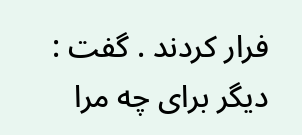فرار كردند . گفت : ديگر براى چه مرا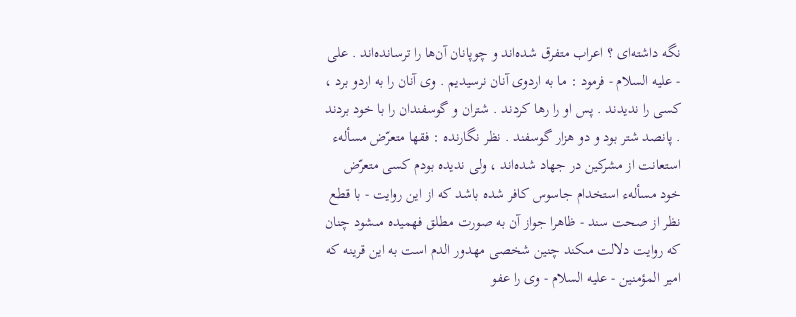نگه داشته‌اى ؟ اعراب متفرق شده‌اند و چوپانان آن‌ها را ترسانده‌اند . على - عليه السلام - فرمود : ما به اردوى آنان نرسيديم . وى آنان را به اردو برد ، كسى را نديدند . پس او را رها كردند . شتران و گوسفندان را با خود بردند . پانصد شتر بود و دو هزار گوسفند . نظر نگارنده : فقها متعرّض مسألهء استعانت از مشركين در جهاد شده‌اند ، ولى نديده بودم كسى متعرّض خود مسألهء استخدام جاسوس كافر شده باشد كه از اين روايت - با قطع نظر از صحت سند - ظاهرا جواز آن به صورت مطلق فهميده مىشود چنان كه روايت دلالت مىكند چنين شخصى مهدور الدم است به اين قرينه كه امير المؤمنين - عليه السلام - وى را عفو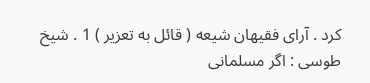كرد . آراى فقيهان شيعه ( قائل به تعزير ) 1 . شيخ طوسى : اگر مسلمانى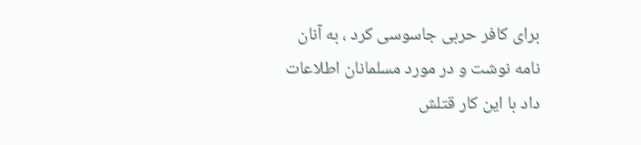براى كافر حربى جاسوسى كرد ، به آنان نامه نوشت و در مورد مسلمانان اطلاعات داد با اين كار قتلش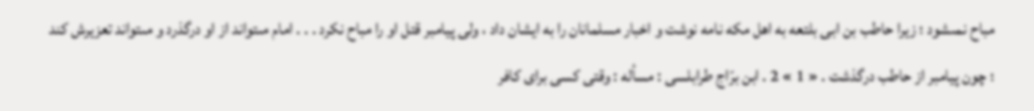مباح نمىشود ؛ زيرا حاطب بن ابى بلتعه به اهل مكه نامه نوشت و اخبار مسلمانان را به ايشان داد ، ولى پيامبر قتل او را مباح نكرد . . . امام مىتواند از او درگذرد و مىتواند تعزيرش كند ؛ چون پيامبر از حاطب درگذشت . « 1 » 2 . ابن برّاج طرابلسى : مسأله : وقتى كسى براى كافر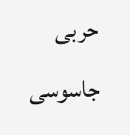حربى جاسوسى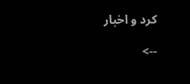كرد و اخبار

-->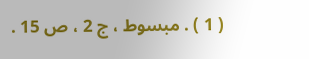( 1 ) . مبسوط ، ج 2 ، ص 15 .